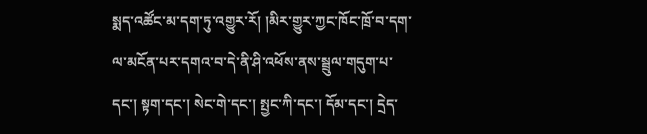སྨད་འཚོང་མ་དག་ཏུ་འགྱུར་རོ། །མིར་གྱུར་ཀྱང་ཁོང་ཁྲོ་བ་དག་ལ་མངོན་པར་དགའ་བ་དེ་ནི་ཤི་འཕོས་ནས་སྦྲུལ་གདུག་པ་དང་། སྟག་དང་། སེང་གེ་དང་། སྤྱང་ཀི་དང་། དོམ་དང་། དྲེད་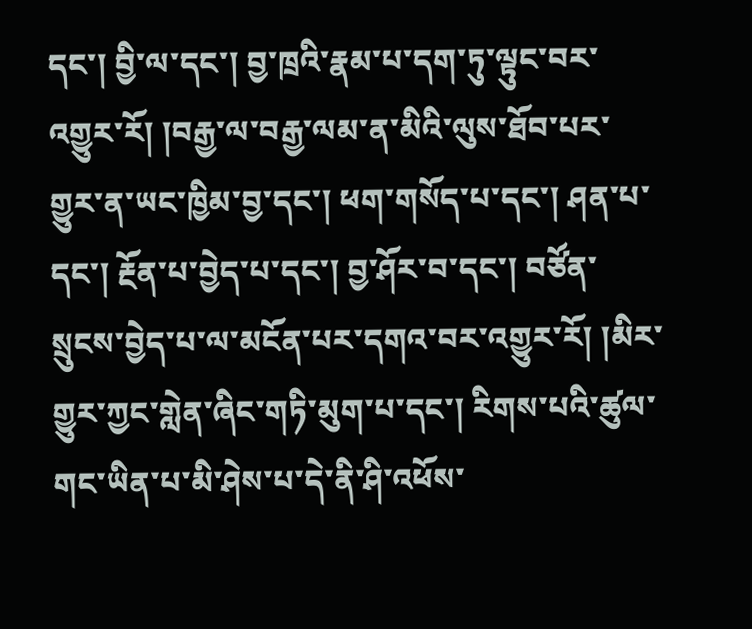དང་། བྱི་ལ་དང་། བྱ་ཁྲའི་རྣམ་པ་དག་ཏུ་ལྟུང་བར་འགྱུར་རོ། །བརྒྱ་ལ་བརྒྱ་ལམ་ན་མིའི་ལུས་ཐོབ་པར་གྱུར་ན་ཡང་ཁྱིམ་བྱ་དང་། ཕག་གསོད་པ་དང་། ཤན་པ་དང་། རྔོན་པ་བྱེད་པ་དང་། བྱ་ཤོར་བ་དང་། བཙོན་སྲུངས་བྱེད་པ་ལ་མངོན་པར་དགའ་བར་འགྱུར་རོ། །མིར་གྱུར་ཀྱང་གླེན་ཞིང་གཏི་མུག་པ་དང་། རིགས་པའི་ཚུལ་གང་ཡིན་པ་མི་ཤེས་པ་དེ་ནི་ཤི་འཕོས་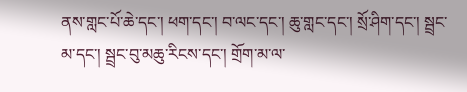ནས་གླང་པོ་ཆེ་དང་། ཕག་དང་། བ་ལང་དང་། ཆུ་གླང་དང་། སྲོ་ཤིག་དང་། སྦྲང་མ་དང་། སྦྲང་བུ་མཆུ་རིངས་དང་། གྲོག་མ་ལ་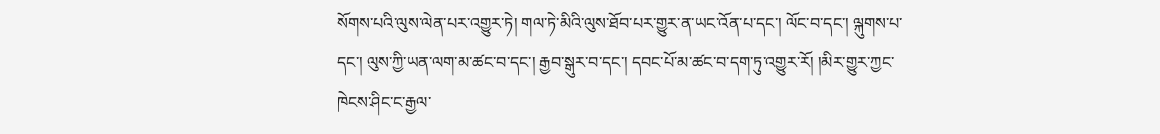སོགས་པའི་ལུས་ལེན་པར་འགྱུར་ཏེ། གལ་ཏེ་མིའི་ལུས་ཐོབ་པར་གྱུར་ན་ཡང་འོན་པ་དང་། ལོང་བ་དང་། ལྐུགས་པ་དང་། ལུས་ཀྱི་ཡན་ལག་མ་ཚང་བ་དང་། རྒྱབ་སྒུར་བ་དང་། དབང་པོ་མ་ཚང་བ་དག་ཏུ་འགྱུར་རོ། །མིར་གྱུར་ཀྱང་ཁེངས་ཤིང་ང་རྒྱལ་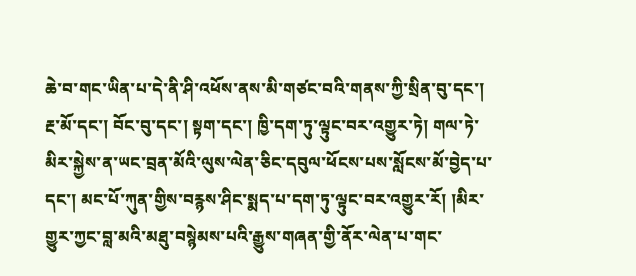ཆེ་བ་གང་ཡིན་པ་དེ་ནི་ཤི་འཕོས་ནས་མི་གཙང་བའི་གནས་ཀྱི་སྲིན་བུ་དང་། རྔ་མོ་དང་། བོང་བུ་དང་། སྟག་དང་། ཁྱི་དག་ཏུ་ལྟུང་བར་འགྱུར་ཏེ། གལ་ཏེ་མིར་སྐྱེས་ན་ཡང་བྲན་མོའི་ལུས་ལེན་ཅིང་དབུལ་ཕོངས་པས་སློངས་མོ་བྱེད་པ་དང་། མང་པོ་ཀུན་གྱིས་བརྙས་ཤིང་སྨད་པ་དག་ཏུ་ལྟུང་བར་འགྱུར་རོ། །མིར་གྱུར་ཀྱང་བླ་མའི་མཐུ་བསྙེམས་པའི་རྒྱུས་གཞན་གྱི་ནོར་ལེན་པ་གང་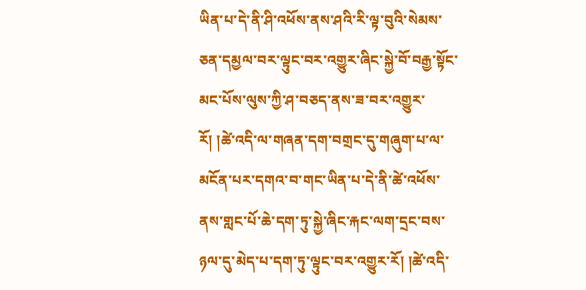ཡིན་པ་དེ་ནི་ཤི་འཕོས་ནས་ཤའི་རི་ལྟ་བུའི་སེམས་ཅན་དམྱལ་བར་ལྟུང་བར་འགྱུར་ཞིང་སྐྱེ་བོ་བརྒྱ་སྟོང་མང་པོས་ལུས་ཀྱི་ཤ་བཅད་ནས་ཟ་བར་འགྱུར་རོ། །ཚེ་འདི་ལ་གཞན་དག་བགྲང་དུ་གཞུག་པ་ལ་མངོན་པར་དགའ་བ་གང་ཡིན་པ་དེ་ནི་ཚེ་འཕོས་ནས་གླང་པོ་ཆེ་དག་ཏུ་སྐྱེ་ཞིང་རྐང་ལག་དྲང་བས་ཉལ་དུ་མེད་པ་དག་ཏུ་ལྟུང་བར་འགྱུར་རོ། །ཚེ་འདི་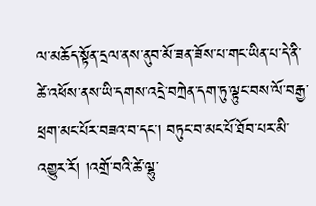ལ་མཆོད་སྟོན་དྲལ་ནས་ནུབ་མོ་ཟན་ཟོས་པ་གང་ཡིན་པ་དེ་ནི་ཚེ་འཕོས་ནས་ཡི་དགས་འདྲེ་བཀྲེན་དག་ཏུ་ལྟུང་བས་ལོ་བརྒྱ་ཕྲག་མང་པོར་བཟའ་བ་དང་། བཏུང་བ་མང་པོ་ཐོབ་པར་མི་འགྱུར་རོ། །འགྲོ་བའི་ཚེ་ལྷུ་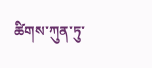ཚིགས་ཀུན་ཏུ་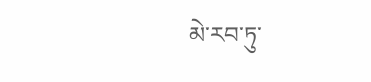མེ་རབ་ཏུ་